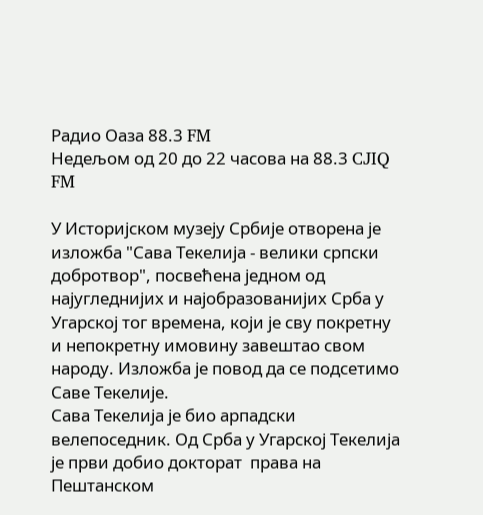Радио Оаза 88.3 FM
Недељом од 20 до 22 часова на 88.3 CJIQ FM

У Историјском музеју Србије отворена је изложба "Сава Текелија - велики српски добротвор", посвећена једном од најугледнијих и најобразованијих Срба у Угарској тог времена, који је сву покретну и непокретну имовину завештао свом народу. Изложба је повод да се подсетимо Саве Текелије.
Сава Текелија је био арпадски велепоседник. Од Срба у Угарској Текелија је први добио докторат  права на Пештанском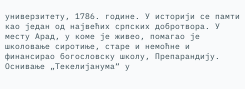универзитету, 1786. године. У историји се памти као један од највећих српских добротвора. У месту Арад, у коме је живео, помагао је школовање сиротиње, старе и немоћне и финансирао богословску школу, Препарандију. Оснивање „Текелијанума“ у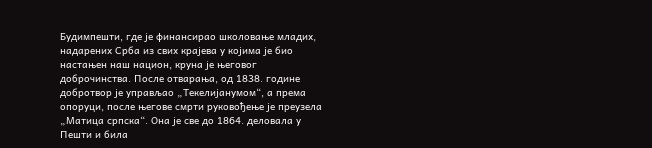Будимпешти, где је финансирао школовање младих, надарених Срба из свих крајева у којима је био настањен наш национ, круна је његовог доброчинства. После отварања, од 1838. године добротвор је управљао „Текелијанумом“, а према опоруци, после његове смрти руковођење је преузела „Матица српска“. Она је све до 1864. деловала у Пешти и била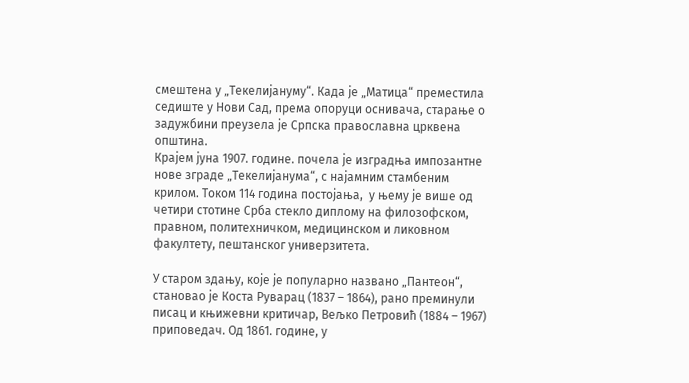смештена у „Текелијануму“. Када је „Матица“ преместила седиште у Нови Сад, према опоруци оснивача, старање о задужбини преузела је Српска православна црквена општина.
Крајем јуна 1907. године. почела је изградња импозантне нове зграде „Текелијанума“, с најамним стамбеним крилом. Током 114 година постојања,  у њему је више од четири стотине Срба стекло диплому на филозофском, правном, политехничком, медицинском и ликовном факултету, пештанског универзитета.

У старом здању, које је популарно названо „Пантеон“, становао је Коста Руварац (1837 – 1864), рано преминули писац и књижевни критичар, Вељко Петровић (1884 – 1967) приповедач. Од 1861. године, у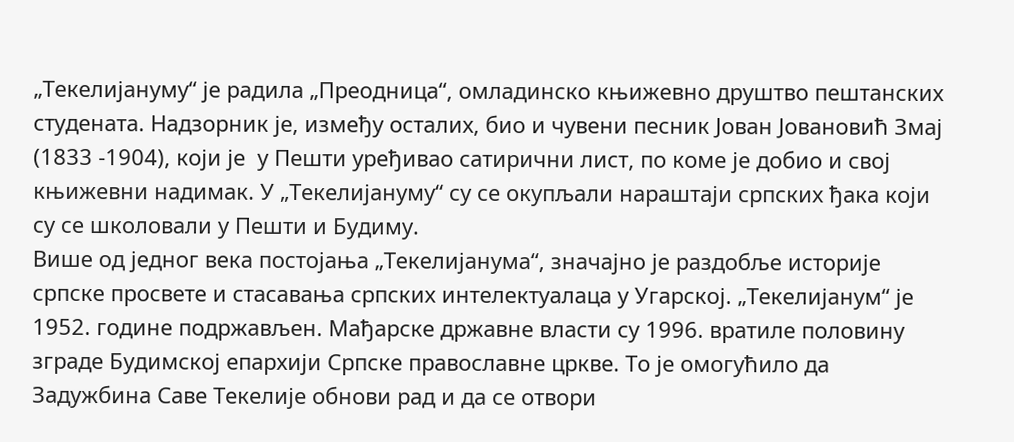„Текелијануму“ је радила „Преодница“, омладинско књижевно друштво пештанских студената. Надзорник је, између осталих, био и чувени песник Јован Јовановић Змај (1833 -1904), који је  у Пешти уређивао сатирични лист, по коме је добио и свој књижевни надимак. У „Текелијануму“ су се окупљали нараштаји српских ђака који су се школовали у Пешти и Будиму.
Више од једног века постојања „Текелијанума“, значајно је раздобље историје српске просвете и стасавања српских интелектуалаца у Угарској. „Текелијанум“ је 1952. године подржављен. Мађарске државне власти су 1996. вратиле половину зграде Будимској епархији Српске православне цркве. То је омогућило да Задужбина Саве Текелије обнови рад и да се отвори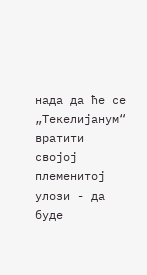нада да ће се „Текелијанум“ вратити својој племенитој улози - да буде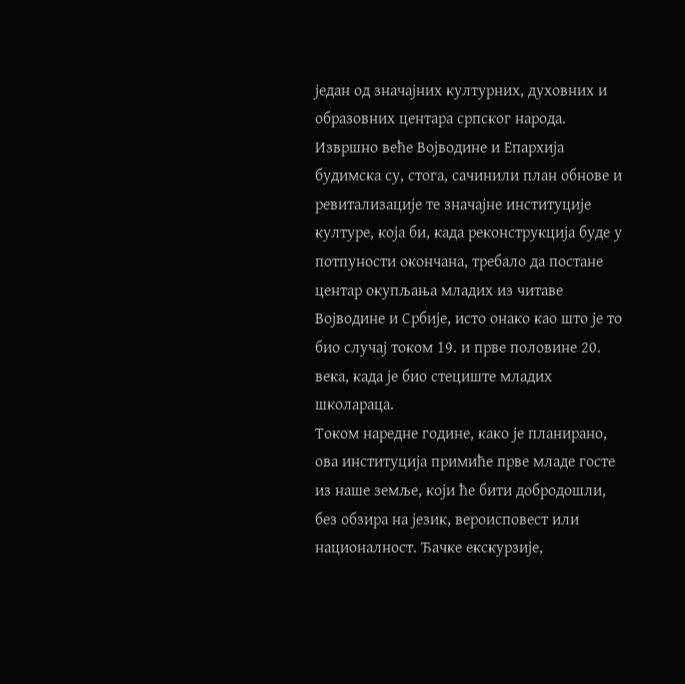један од значајних културних, духовних и образовних центара српског народа. Извршно веће Војводине и Епархија будимска су, стога, сачинили план обнове и ревитализације те значајне институције културе, која би, када реконструкција буде у потпуности окончана, требало да постане центар окупљања младих из читаве Војводине и Србије, исто онако као што је то био случај током 19. и прве половине 20. века, када је био стециште младих школараца.
Током наредне године, како је планирано, ова институција примиће прве младе госте из наше земље, који ће бити добродошли, без обзира на језик, вероисповест или националност. Ђачке екскурзије,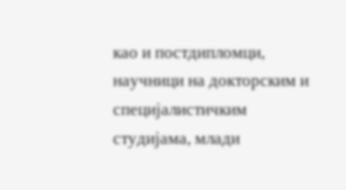као и постдипломци, научници на докторским и специјалистичким студијама, млади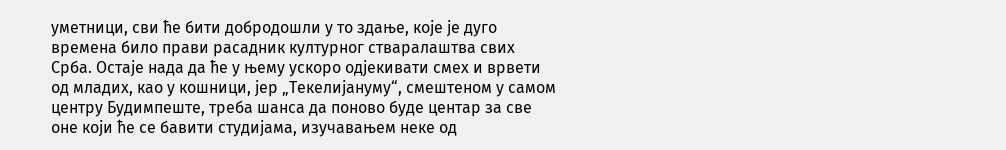уметници, сви ће бити добродошли у то здање, које је дуго времена било прави расадник културног стваралаштва свих Срба. Остаје нада да ће у њему ускоро одјекивати смех и врвети од младих, као у кошници, јер „Текелијануму“, смештеном у самом центру Будимпеште, треба шанса да поново буде центар за све оне који ће се бавити студијама, изучавањем неке од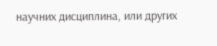научних дисциплина, или других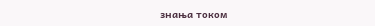знања током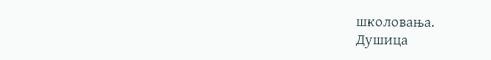школовања.
Душица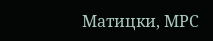Матицки, МРС